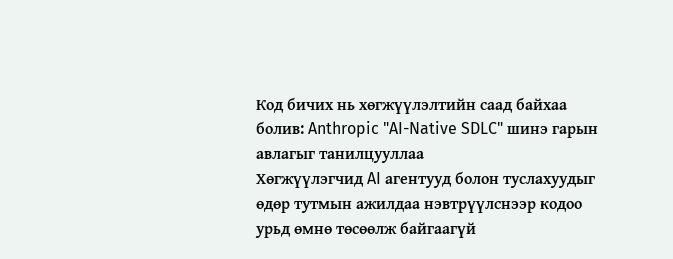Код бичих нь хөгжүүлэлтийн саад байхаа болив: Anthropic "AI-Native SDLC" шинэ гарын авлагыг танилцууллаа
Хөгжүүлэгчид AI агентууд болон туслахуудыг өдөр тутмын ажилдаа нэвтрүүлснээр кодоо урьд өмнө төсөөлж байгаагүй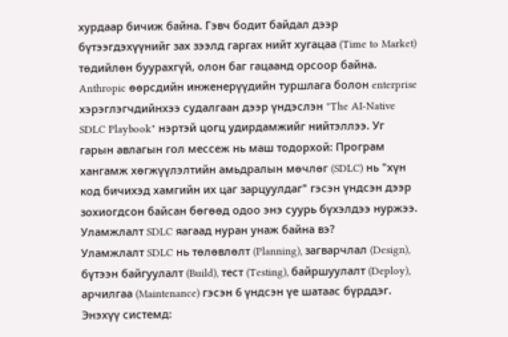хурдаар бичиж байна. Гэвч бодит байдал дээр бүтээгдэхүүнийг зах зээлд гаргах нийт хугацаа (Time to Market) төдийлөн буурахгүй, олон баг гацаанд орсоор байна.
Anthropic өөрсдийн инженерүүдийн туршлага болон enterprise хэрэглэгчдийнхээ судалгаан дээр үндэслэн "The AI-Native SDLC Playbook" нэртэй цогц удирдамжийг нийтэллээ. Уг гарын авлагын гол мессеж нь маш тодорхой: Програм хангамж хөгжүүлэлтийн амьдралын мөчлөг (SDLC) нь "хүн код бичихэд хамгийн их цаг зарцуулдаг" гэсэн үндсэн дээр зохиогдсон байсан бөгөөд одоо энэ суурь бүхэлдээ нуржээ.
Уламжлалт SDLC яагаад нуран унаж байна вэ?
Уламжлалт SDLC нь төлөвлөлт (Planning), загварчлал (Design), бүтээн байгуулалт (Build), тест (Testing), байршуулалт (Deploy), арчилгаа (Maintenance) гэсэн 6 үндсэн үе шатаас бүрддэг. Энэхүү системд: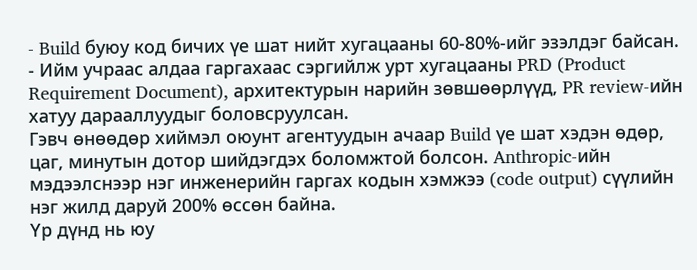- Build буюу код бичих үе шат нийт хугацааны 60-80%-ийг эзэлдэг байсан.
- Ийм учраас алдаа гаргахаас сэргийлж урт хугацааны PRD (Product Requirement Document), архитектурын нарийн зөвшөөрлүүд, PR review-ийн хатуу дарааллуудыг боловсруулсан.
Гэвч өнөөдөр хиймэл оюунт агентуудын ачаар Build үе шат хэдэн өдөр, цаг, минутын дотор шийдэгдэх боломжтой болсон. Anthropic-ийн мэдээлснээр нэг инженерийн гаргах кодын хэмжээ (code output) сүүлийн нэг жилд даруй 200% өссөн байна.
Үр дүнд нь юу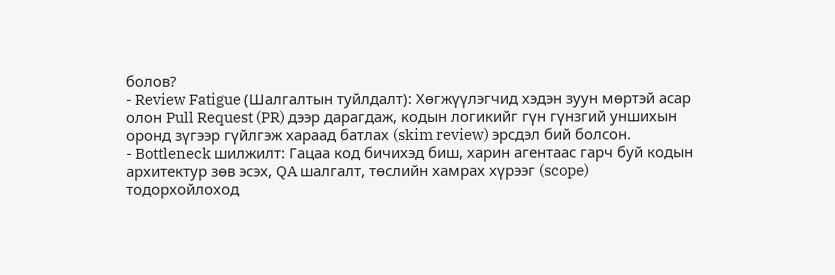болов?
- Review Fatigue (Шалгалтын туйлдалт): Хөгжүүлэгчид хэдэн зуун мөртэй асар олон Pull Request (PR) дээр дарагдаж, кодын логикийг гүн гүнзгий уншихын оронд зүгээр гүйлгэж хараад батлах (skim review) эрсдэл бий болсон.
- Bottleneck шилжилт: Гацаа код бичихэд биш, харин агентаас гарч буй кодын архитектур зөв эсэх, QA шалгалт, төслийн хамрах хүрээг (scope) тодорхойлоход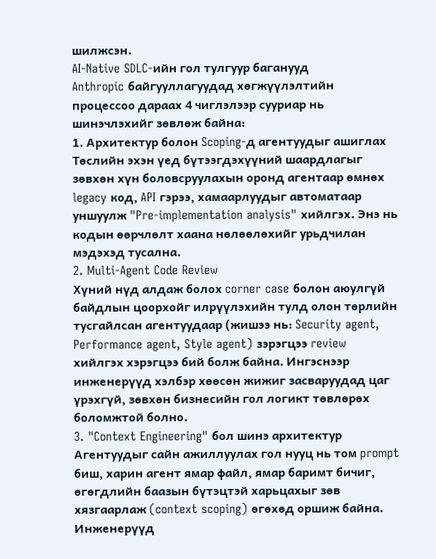шилжсэн.
AI-Native SDLC-ийн гол тулгуур баганууд
Anthropic байгууллагуудад хөгжүүлэлтийн процессоо дараах 4 чиглэлээр сууриар нь шинэчлэхийг зөвлөж байна:
1. Архитектур болон Scoping-д агентуудыг ашиглах
Төслийн эхэн үед бүтээгдэхүүний шаардлагыг зөвхөн хүн боловсруулахын оронд агентаар өмнөх legacy код, API гэрээ, хамаарлуудыг автоматаар уншуулж "Pre-implementation analysis" хийлгэх. Энэ нь кодын өөрчлөлт хаана нөлөөлөхийг урьдчилан мэдэхэд тусална.
2. Multi-Agent Code Review
Хүний нүд алдаж болох corner case болон аюулгүй байдлын цоорхойг илрүүлэхийн тулд олон төрлийн тусгайлсан агентуудаар (жишээ нь: Security agent, Performance agent, Style agent) зэрэгцээ review хийлгэх хэрэгцээ бий болж байна. Ингэснээр инженерүүд хэлбэр хөөсөн жижиг засваруудад цаг үрэхгүй, зөвхөн бизнесийн гол логикт төвлөрөх боломжтой болно.
3. "Context Engineering" бол шинэ архитектур
Агентуудыг сайн ажиллуулах гол нууц нь том prompt биш, харин агент ямар файл, ямар баримт бичиг, өгөгдлийн баазын бүтэцтэй харьцахыг зөв хязгаарлаж (context scoping) өгөхөд оршиж байна. Инженерүүд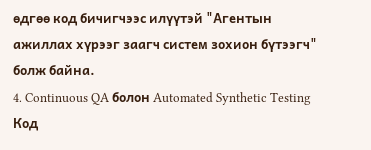өдгөө код бичигчээс илүүтэй "Агентын ажиллах хүрээг заагч систем зохион бүтээгч" болж байна.
4. Continuous QA болон Automated Synthetic Testing
Код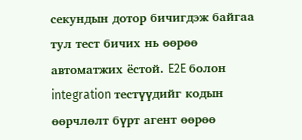секундын дотор бичигдэж байгаа тул тест бичих нь өөрөө автоматжих ёстой. E2E болон integration тестүүдийг кодын өөрчлөлт бүрт агент өөрөө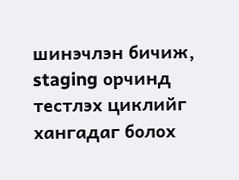шинэчлэн бичиж, staging орчинд тестлэх циклийг хангадаг болох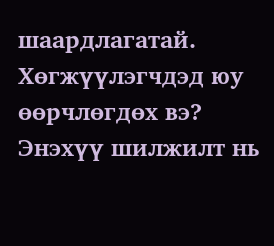шаардлагатай.
Хөгжүүлэгчдэд юу өөрчлөгдөх вэ?
Энэхүү шилжилт нь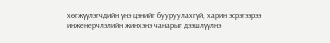хөгжүүлэгчдийн үнэ цэнийг бууруулахгүй, харин эсрэгээрээ инженерчлэлийн жинхэнэ чанарыг дээшлүүлнэ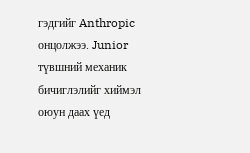гэдгийг Anthropic онцолжээ. Junior түвшний механик бичиглэлийг хиймэл оюун даах үед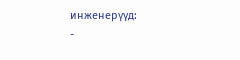инженерүүд:
-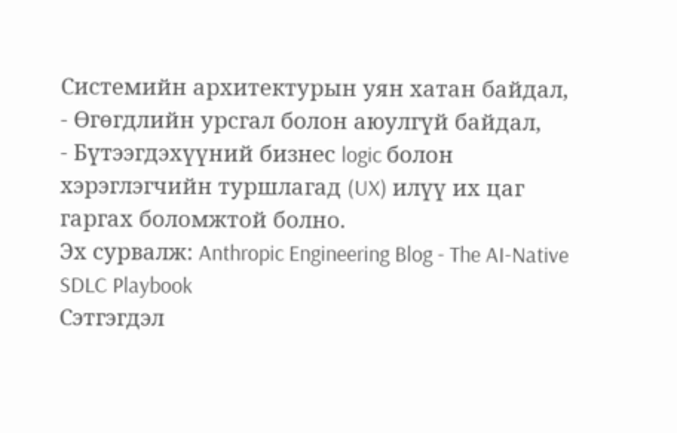Системийн архитектурын уян хатан байдал,
- Өгөгдлийн урсгал болон аюулгүй байдал,
- Бүтээгдэхүүний бизнес logic болон хэрэглэгчийн туршлагад (UX) илүү их цаг гаргах боломжтой болно.
Эх сурвалж: Anthropic Engineering Blog - The AI-Native SDLC Playbook
Сэтгэгдэл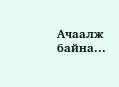Ачаалж байна...